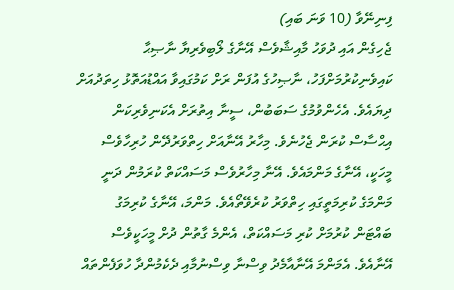ފިނިނޭވާ (10 ވަނަ ބައި)
ޖެހިގެން އައި ދުވަހު މާއިޝާވެސް އޭނާގެ ލޯބިވެރިޔާ ނާޞިޙާ ކައިވެނިކުރުމަށްފަހު، ނާޞިހުގެ އުފަން ރަށް ކަމުގައިވާ އައްޑުއަތޮޅު ހިތަދުއަށް ދިޔައެވެ. އެހެންވުމުގެ ސަބަބުން، ސީނާ އިތުރަށް އެކަނިވެރިކަން އިޙްސާސް ކުރަން ޖެހުނެވެ. މިހާރު އޭނާއަށް ހިތްވަރުދޭން ހުރިހާވެސް މީހަކީ، އޭނާގެ މަންމައެވެ. އޭނާ މިހާރުވެސް މަސައްކަތް ކުރަމުން ދަނީ މަންމަގެ ކުރިމަތީގައި ހިތްވަރު ކުރެވޭތޯއެވެ. މަންމަ، އޭނާގެ ކުރިމަގު ބައްޓަން ކުރުމަށް ކުރި މަސައްކަތް، އެންމެ ގާތުން ދުށް މީހަކީވެސް އޭނާއެވެ. އެމަންމަ އޭނާއާމެދު ވިސްނާ ވިސްނުމާއި ދެކެމުންދާ ހުވަފެންތައް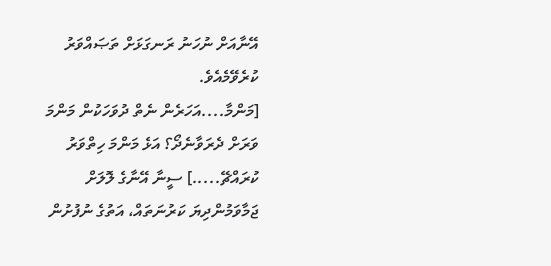އޭނާއަށް ނުހަނު ރަނގަޅަށް ތަޞައްވަރު ކުރެވޭމެއެވެ.
[މަންމާ....އަހަރެން ނެތް ދުވަހަކުން މަންމަ ވަރަށް ދެރަވާނެދޯ؟ އަޅެ މަންމަ ހިތްވަރު ކުރައްޗޭ.....] ސީނާ އޭނާގެ ލޮލަށް ޖަމާވަމުންދިޔަ ކަރުނަތައް، އަތުގެ ނުފުށުން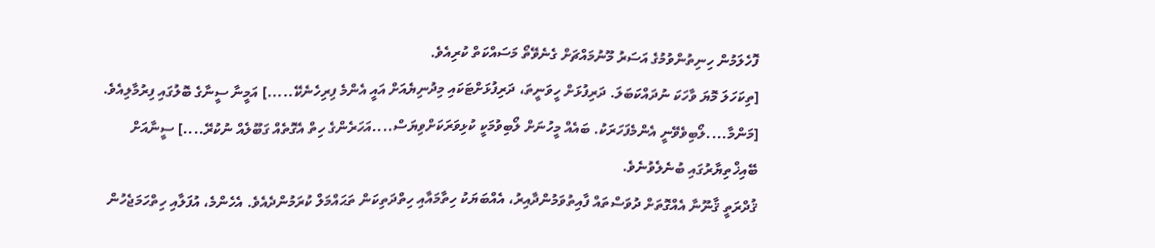ފޮހެލަމުން ހިނިތުންވުމުގެ އަސަރު މޫނުމައްޗަށް ގެނެވޭތޯ މަސައްކަތް ކުރިއެވެ.
[ތިކަހަލަ މޮޔަ ވާހަކަ ނުދައްކަބަލަ. ދަރިފުޅަށް ހީވަނީތަ، ދަރިފުޅަށްޓަކައި މިދުނިޔެއަށް އައީ އެންމެ ފިރިހެނެކޭ.....] އަމީނާ ސީނާގެ ބޮލުގައި ފިރުމާލިއެވެ.
[މަންމާ....ލޯބިވެވޭނީ އެންމެފަހަރަކު. ބައެއް މީހުނަށް ލޯބިވުމަކީ ކުޅިވަރަކަށްވިޔަސް....އަހަރެންގެ ހިތް އެގޮތެއް ގަބޫލެއް ނުކުރޭ....] ސީނާއަށް ބޭއިޚްތިޔާރުގައި ބުނެލެވުނެވެ.
ޤުދްރަތީ ޤާނޫނާ އެއްގޮތަށް ދުވަސްތައް ފާއިތުވަމުންދާއިރު، އެއްބަޔަކު ހިތާމައާއި ހިތްދަތިކަން ތަޙައްމަލް ކުރަމުންދެއެވެ. އެހެންމެ، އުފަލާއި ހިތްހަމަޖެހުން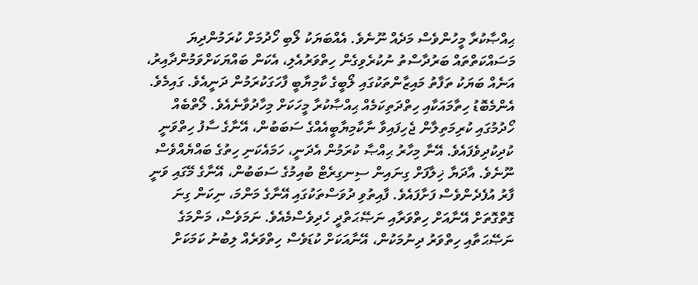ޙިއްޞާކުރާ މީހުންވެސް މަދެއް ނޫނެވެ. އެއްބަޔަކު ލޯބި ހޯދުމަށް ކުރަމުންދިޔަ މަސައްކަތްތައް ބަރުދާސްތު ނުކުރެވިގެން ހިތްވަރުއެލި، އެކަން ބައްޔަކަށްވަމުންދާއިރު، އަނެއް ބަޔަކު ތަފާތު މައިޒާންތަކުގައި ލޯބީގެ ކާމިޔާބީ ފާހަގަކުރަމުން ދަނީއެވެ. ގައިމެވެ. އެންމެބޮޑު ހިތާމައަކާއި ހިތްދަތިކަމެއް ޙިއްޞާކުރާ މީހަކަށް މިހާދުވާނެއެވެ. ލޯތްބެއް ހޯދުމުގައި ކުރިމަތިލާން ޖެހިފައިވާ ނާކާމިޔާބީއެއްގެ ސަބަބުން، އޭނާގެ ސާފު ހިތްވަނީ ކުދިކުދިވެފައެވެ. އޭނާ މިހާރު ޙިއްޞާ ކުރަމުން އެދަނީ، ހަމައެކަނި ހިތުގެ ބައްޔެއްވެސް ނޫނެވެ. އާދަޔާ ޚިލާފަށް ގިނައިން ސިނގިރެޓް ބުއިމުގެ ސަބަބުން، އޭނާގެ މޭގައި ވަނީ ފާރު އުފެދެންވެސް ފަށާފައެވެ. ފާއިތުވި ދުވަސްތަކުގައި އޭނާގެ މަންމަ، ނިކަން ގިނަ ގޮތްގޮތަށް އޭނާއަށް ހިތްވަރާއި ނަޞޭޙަތްދީ ހެދިވެސްމެއެވެ. ނަމަވެސް، މަންމަގެ ނަޞޭޙަތާއި ހިތްވަރު ދިނުމަކުން، އޭނާއަކަށް ކުޑަވެސް ހިތްވަރެއް ލިބުނު ކަމަކަށް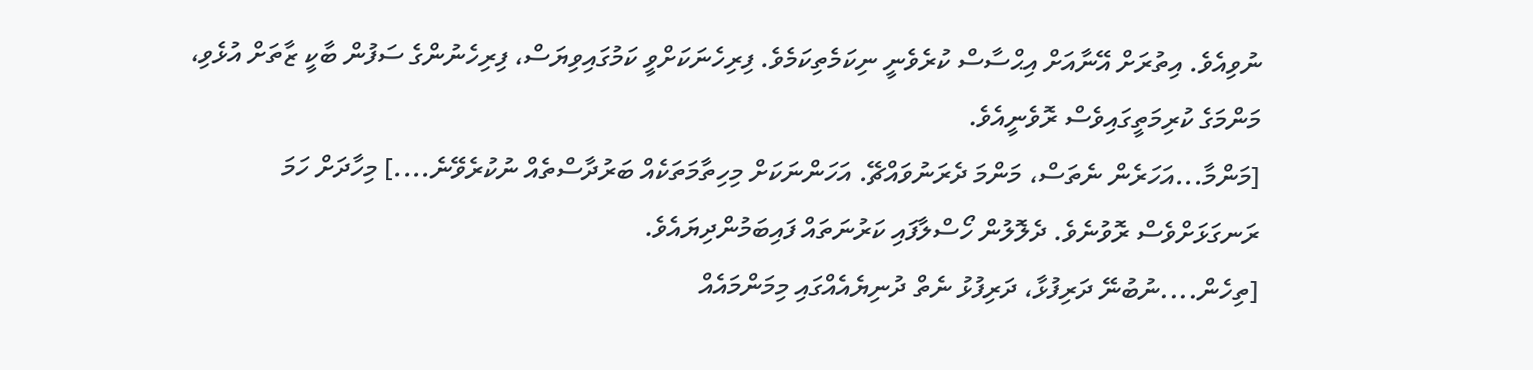ނުވިއެވެ. އިތުރަށް އޭނާއަށް އިޙްސާސް ކުރެވެނީ ނިކަމެތިކަމެވެ. ފިރިހެނަކަށްވީ ކަމުގައިވިޔަސް، ފިރިހެނުންގެ ސަފުން ބާކީ ޒާތަށް އުޅެވި، މަންމަގެ ކުރިމަތީގައިވެސް ރޮވެނީއެވެ.
[މަންމާ...އަހަރެން ނެތަސް، މަންމަ ދެރަނުވައްޗޭ. އަހަންނަކަށް މިހިތާމަތަކެއް ބަރުދާސްތެއް ނުކުރެވޭނެ....] މިހާދަށް ހަމަ ރަނގަޅަށްވެސް ރޮވުނެވެ. ދެލޮލުން ހޯސްލާފައި ކަރުނަތައް ފައިބަމުންދިޔައެވެ.
[ތިހެން....ނުބުނޭ ދަރިފުޅާ، ދަރިފުޅު ނެތް ދުނިޔެއެއްގައި މިމަންމައެއް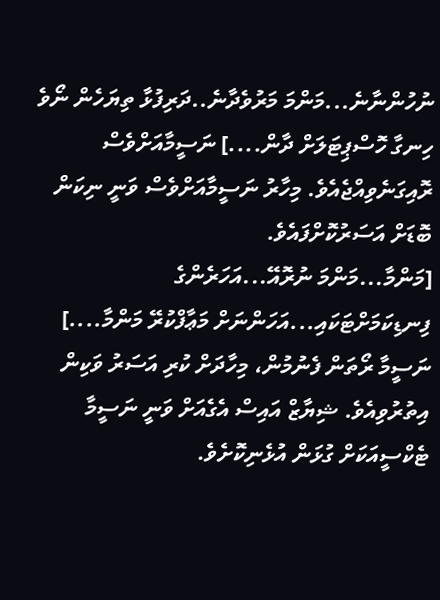ނުހުންނާނެ...މަންމަ މަރުވެދާނެ..ދަރިފުޅާ ތިޔަހެން ނޯވެ ހިނގާ ހޮސްޕިޓަލަށް ދާން....] ނަސީމާއަށްވެސް ރޮއިގަނެވިއްޖެއެވެ. މިހާރު ނަސީމާއަށްވެސް ވަނީ ނިކަން ބޮޑަށް އަސަރުކޮށްފައެވެ.
[މަންމާ...މަންމަ ނުރޮއޭ...އަހަރެންގެ ފިނޑިކަމަށްޓަކައި...އަހަންނަށް މަޢާފްކުރޭ މަންމާ....] ނަސީމާ ރޯތަން ފެނުމުން، މިހާދަށް ކުރި އަސަރު ވަކިން އިތުރުވިއެވެ. ޝިޔާޒް އައިސް އެގެއަށް ވަނީ ނަސީމާ ޓެކްސީއަކަށް ގުޅަން އުޅެނިކޮށެވެ.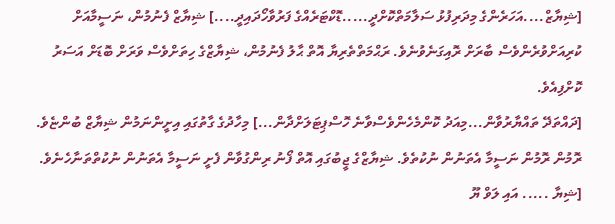[ޝިޔާޒް....އަހަރެންގެ މިދަރިފުޅު ސަލާމަތްކޮށްދީ.....ޑޮކްޓަރެއްގެ ފަރުވާހޯދައިދީ....] ޝިޔާޒް ފެނުމުން، ނަސީމާއަށް ކުރިއަށްވުރެންވެސް ބާރަށް ރޮއިގަނެވުނެވެ. ރަޙްމަތްތެރިޔާ އޮތް ޙާލު ފެނުމުން، ޝިޔާޒްގެ ހިތަށްވެސް ވަރަށް ބޮޑަށް އަސަރު ކޮށްފިއެވެ.
[ދައްތަދޭ ތައްޔާރުވާން...މިއަދު ކޮންމެހެންވެސްވާނެ ހޮސްޕިޓަލަށްދާން...] މިހާދުގެ ގާތުގައި އިށީންނަމުން ޝިޔާޒް ބުންޏެވެ. ރޮމުން ރޮމުން ނަސީމާ އެތަނުން ނުކުތެވެ. ޝިޔާޒްގެ ޖީބުގައި އޮތް ފޯނު ރިންގުވާން ފެށީ ނަސީމާ އެތަނުން ނުކުތްތަނާހެނެވެ.
[ޝިޔާ ..... އައި ލަވް ޔޫ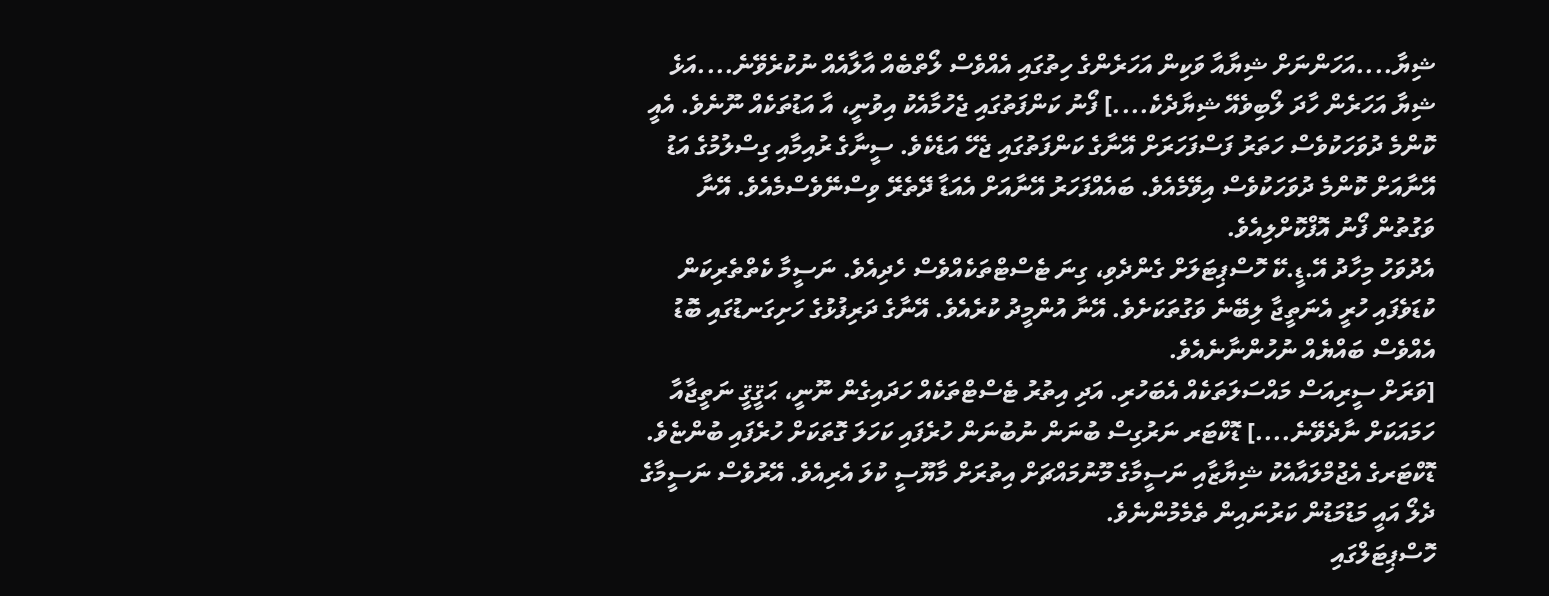ޝިޔާ....އަހަންނަށް ޝިޔާއާ ވަކިން އަހަރެންގެ ހިތުގައި އެއްވެސް ލޯތްބެއް އާލާއެއް ނުކުރެވޭނެ....އަޅެ ޝިޔާ އަހަރެން ހާދަ ލޯބިވެއޭ ޝިޔާދެކެ....] ފޯނު ކަންފަތުގައި ޖެހުމާއެކު އިވުނީ، އާ އަޑުތަކެއް ނޫނެވެ. އެއީ ކޮންމެ ދުވަހަކުވެސް ހަތަރު ފަސްފަހަރަށް އޭނާގެ ކަންފަތުގައި ޖެހޭ އަޑެކެވެ. ސީނާގެ ރުއިމާއި ގިސްލުމުގެ އަޑު އޭނާއަށް ކޮންމެ ދުވަހަކުވެސް އިވޭމެއެވެ. ބައެއްފަހަރު އޭނާއަށް އެއަޑާ ދޭތެރޭ ވިސްނޭވެސްމެއެވެ. އޭނާ ވަގުތުން ފޯނު އޮފްކޮށްލިއެވެ.
އެދުވަހު މިހާދު އޭ.ޑީ.ކޭ ހޮސްޕިޓަލަށް ގެންދެވި، ގިނަ ޓެސްޓްތަކެއްވެސް ހެދިއެވެ. ނަސީމާ ކެތްތެރިކަން ކުޑަވެފައި ހުރީ އެނަތީޖާ ލިބޭނެ ވަގުތަކަށެވެ. އޭނާ އުންމީދު ކުރެއެވެ. އޭނާގެ ދަރިފުޅުގެ ހަށިގަނޑުގައި ބޮޑު އެއްވެސް ބައްޔެއް ނުހުންނާނެއެވެ.
[ވަރަށް ސީރިއަސް މައްސަލަތަކެއް އެބަހުރި. އަދި އިތުރު ޓެސްޓްތަކެއް ހަދައިގެން ނޫނީ، ޙަޤީޤީ ނަތީޖާއާ ހަމައަކަށް ނާދެވޭނެ....] ޑޮކްޓަރ ނަރުގިސް ބުނަން ނުބުނަން ހުރެފައި ކަހަލަ ގޮތަކަށް ހުރެފައި ބުންޏެވެ. ޑޮކްޓަރގެ އެޖުމްލައާއެކު ޝިޔާޒާއި ނަސީމާގެ މޫނުމައްޗަށް އިތުރަށް މާޔޫސީ ކުލަ އެރިއެވެ. އޭރުވެސް ނަސީމާގެ ދެލޯ އައީ މަޑުމަޑުން ކަރުނައިން ތެމެމުންނެވެ.
ހޮސްޕިޓަލްގައި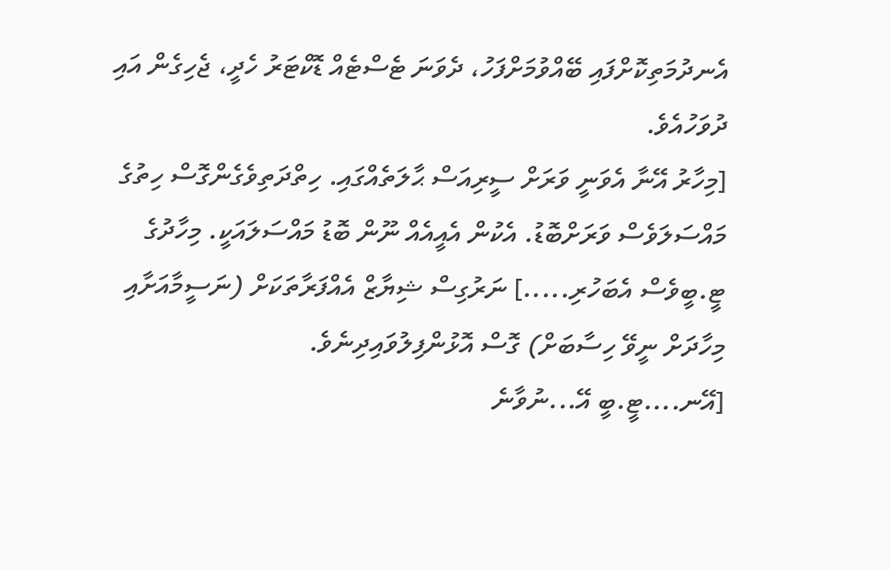އެނދުމަތިކޮށްފައި ބޭއްވުމަށްފަހު، ދެވަނަ ޓެސްޓެއް ޑޮކްޓަރު ހެދީ، ޖެހިގެން އައި ދުވަހުއެވެ.
[މިހާރު އޭނާ އެވަނީ ވަރަށް ސީރިއަސް ޙާލަތެއްގައި. ހިތްދަތިވެގެންގޮސް ހިތުގެ މައްސަލަވެސް ވަރަށްބޮޑު. އެކުން އެއީއެއް ނޫން ބޮޑު މައްސަލައަކީ. މިހާދުގެ ޓީ.ބީވެސް އެބަހުރި.....] ނަރުގިސް ޝިޔާޒް އެއްފަރާތަކަށް (ނަސީމާއަށާއި މިހާދަށް ނީވޭ ހިސާބަށް) ގޮސް އޮޅުންފިލުވައިދިނެވެ.
[އޭނ....ޓީ.ބީ އޭ...ނުވާނެ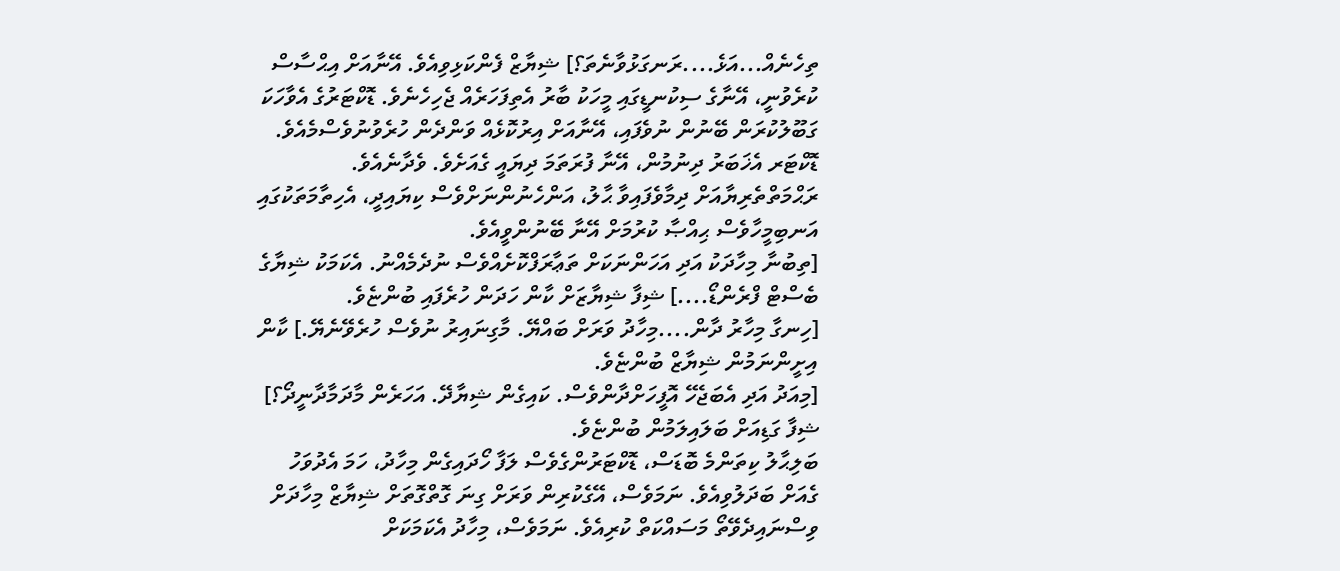ތިހެނެއް...އަޅެ....ރަނގަޅުވާނެތަ؟] ޝިޔާޒް ފެންކަޅިވިއެވެ. އޭނާއަށް އިޙްސާސް ކުރެވުނީ، އޭނާގެ ސިކުނޑީގައި މީހަކު ބާރު އެތިފަހަރެއް ޖެހިހެނެވެ. ޑޮކްޓަރުގެ އެވާހަކަ ގަބޫލުކުރަން ބޭނުން ނުވެފައި، އޭނާއަށް އިރުކޮޅެއް ވަންދެން ހުރެވުނުވެސްމެއެވެ. ޑޮކްޓަރ އެޚަބަރު ދިނުމުން، އޭނާ ފުރަތަމަ ދިޔައީ ގެއަށެވެ. ވެދާނެއެވެ. ރަޙްމަތްތެރިޔާއަށް ދިމާވެފައިވާ ޙާލު، އަންހެނުންނަށްވެސް ކިޔައިދީ، އެހިތާމަތަކުގައި އަނބިމީހާވެސް ޙިއްޞާ ކުރުމަށް އޭނާ ބޭނުންވީއެވެ.
[ތިބުނާ މިހާދަކު އަދި އަހަންނަކަށް ތަޢާރަފްކޮށެއްވެސް ނުދެމެއްނު. އެކަމަކު ޝިޔާގެ ބެސްޓް ފްރެންޑޯ....] ޝިފާ ޝިޔާޒަށް ކާން ހަދަން ހުރެފައި ބުންޏެވެ.
[ހިނގާ މިހާރު ދާން....މިހާދު ވަރަށް ބައްޔޭ. މާގިނައިރު ނުވެސް ހުރެވޭނެޔޭ.] ކާން އިށީންނަމުން ޝިޔާޒް ބުންޏެވެ.
[މިއަދު އަދި އެބަޖެހޭ އޮފީހަށްދާންވެސް. ކައިގެން ޝިޔާދޭ. އަހަރެން މާދަމާދާނީދޯ؟] ޝިފާ ގަޑިއަށް ބަލައިލަމުން ބުންޏެވެ.
ބަލިޙާލު ކިތަންމެ ބޮޑަސް، ޑޮކްޓަރުންގެވެސް ލަފާ ހޯދައިގެން މިހާދު، ހަމަ އެދުވަހު ގެއަށް ބަދަލުވިއެވެ. ނަމަވެސް، އޭގެކުރިން ވަރަށް ގިނަ ގޮތްގޮތަށް ޝިޔާޒް މިހާދަށް ވިސްނައިދެވޭތޯ މަސައްކަތް ކުރިއެވެ. ނަމަވެސް، މިހާދު އެކަމަކަށް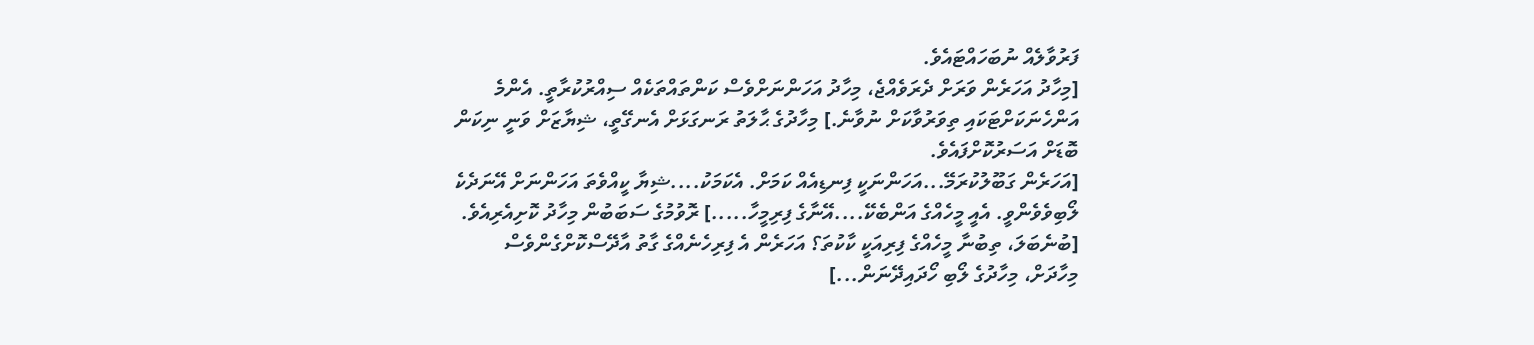ފަރުވާލެއް ނުބަހައްޓައެވެ.
[މިހާދު އަހަރެން ވަރަށް ދެރަވެއްޖެ، މިހާދު އަހަންނަށްވެސް ކަންތައްތަކެއް ސިއްރުކުރާތީ. އެންމެ އަންހެނަކަށްޓަކައި ތިވަރުވާކަށް ނުވާނެ.] މިހާދުގެ ޙާލަތު ރަނގަޅަށް އެނގޭތީ، ޝިޔާޒަށް ވަނީ ނިކަން ބޮޑަށް އަސަރުކޮށްފައެވެ.
[އަހަރެން ގަބޫލުކުރަމޭ...އަހަންނަކީ ފިނޑިއެއް ކަމަށް. އެކަމަކު....ޝިޔާ ކީއްވެތަ އަހަންނަށް އޭނަދެކެ ލޯބިވެވެންވީ. އެއީ މީހެއްގެ އަންބެކޭ....އޭނާގެ ފިރިމީހާ.....] ރޮވުމުގެ ސަބަބުން މިހާދު ކޮށިއެރިއެވެ.
[ބުނެބަލަ، ތިބުނާ މީހެއްގެ ފިރިއަކީ ކާކުތަ؟ އަހަރެން އެ ފިރިހެނެއްގެ ގާތު އާދޭސްކޮށްގެންވެސް މިހާދަށް، މިހާދުގެ ލޯބި ހޯދައިދޭނަން...]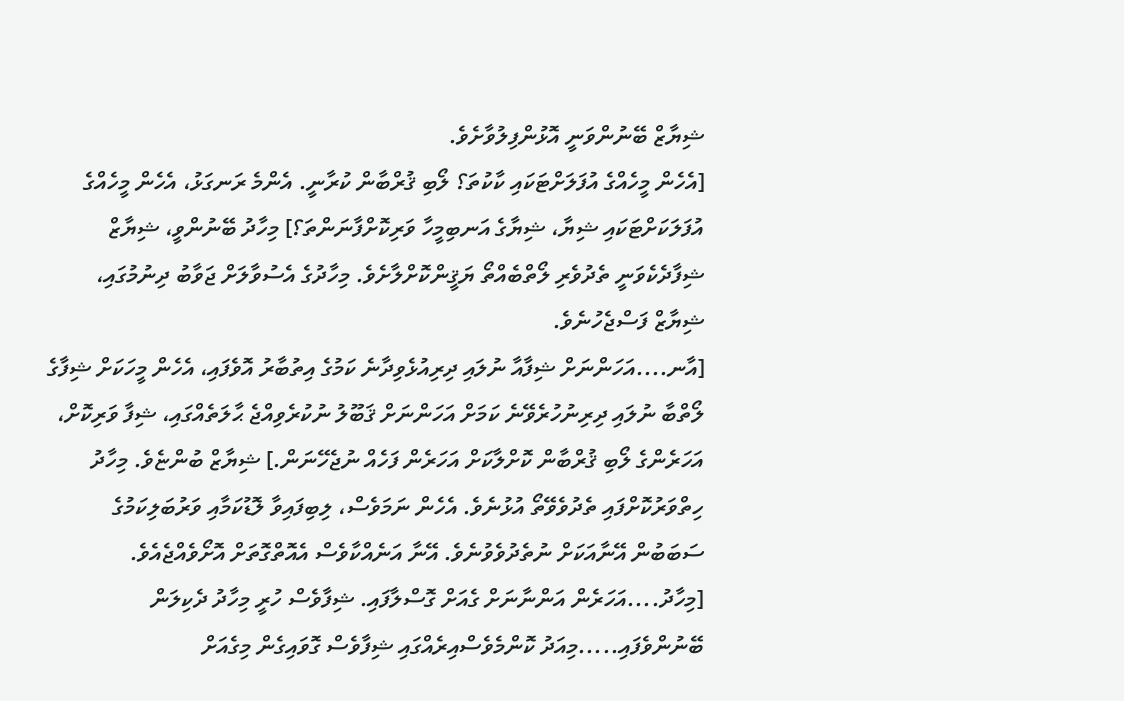ޝިޔާޒް ބޭނުންވަނީ އޮޅުންފިލުވާށެވެ.
[އެހެން މީހެއްގެ އުފަލަށްޓަކައި ކާކުތަ؟ ލޯބި ޤުރްބާން ކުރާނީ. އެންމެ ރަނގަޅު، އެހެން މީހެއްގެ އުފަލަކަށްޓަކައި ޝިޔާ، ޝިޔާގެ އަނބިމީހާ ވަރިކޮށްފާނަންތަ؟] މިހާދު ބޭނުންވީ، ޝިޔާޒް ޝިފާދެކެވަނީ ތެދުވެރި ލޯތްބެއްތޯ ޔަޤީންކޮށްލާށެވެ. މިހާދުގެ އެސުވާލަށް ޖަވާބު ދިނުމުގައި، ޝިޔާޒް ފަސްޖެހުނެވެ.
[އާނ....އަހަންނަށް ޝިފާއާ ނުލައި ދިރިއުޅެވިދާނެ ކަމުގެ އިތުބާރު އޮވެފައި، އެހެން މީހަކަށް ޝިފާގެ ލޯތްބާ ނުލައި ދިރިނުހުރެވޭނެ ކަމަށް އަހަންނަށް ޤަބޫލު ނުކުރެވިއްޖެ ޙާލަތެއްގައި، ޝިފާ ވަރިކޮށް، އަހަރެންގެ ލޯބި ޤުރްބާން ކޮށްލާކަށް އަހަރެން ފަހެއް ނުޖެހޭނަން.] ޝިޔާޒް ބުންޏެވެ. މިހާދު ހިތްވަރުކޮށްފައި ތެދުވެވޭތޯ އުޅުނެވެ. އެހެން ނަމަވެސް، ލިބިފައިވާ ލޮޑުކަމާއި ވަރުބަލިކަމުގެ ސަބަބުން އޭނާއަކަށް ނުތެދުވެވުނެވެ. އޭނާ އަނެއްކާވެސް އެއޮތްގޮތަށް އޮށޯވެއްޖެއެވެ.
[މިހާދު....އަހަރެން އަންނާނަށް ގެއަށް ގޮސްލާފައި. ޝިފާވެސް ހުރީ މިހާދު ދެކިލަން ބޭނުންވެފައި.....މިއަދު ކޮންމެވެސްއިރެއްގައި ޝިފާވެސް ގޮވައިގެން މިގެއަށް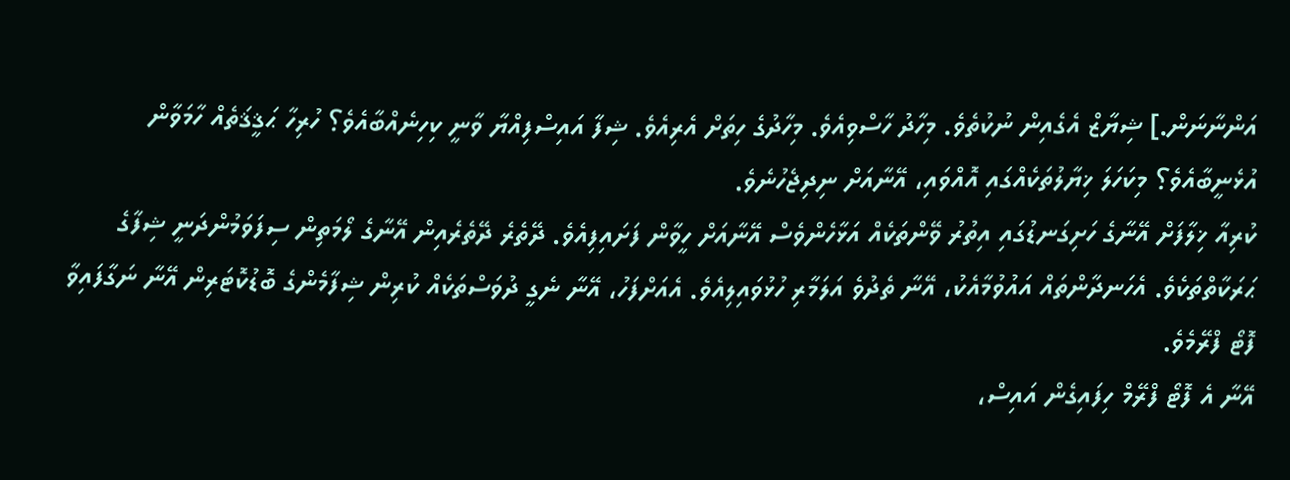އަންނާނަން.] ޝިޔާޒް އެގެއިން ނުކުތެވެ. މިހާދު ހާސްވިއެވެ. މިހާދުގެ ހިތަށް އެރިއެވެ. ޝިފާ އައިސްފިއްޔާ ވާނީ ކިހިނެއްބާއެވެ؟ ހުރިހާ ޙަޤީޤަތެއް ހާމަވާން އުޅެނީބާއެވެ؟ މިކަހަލަ ޚިޔާލުތަކެއްގައި އޮއްވައި، އޭނާއަށް ނިދިޖެހުނެވެ.
ކުރިއާ ޚިލާފަށް އޭނާގެ ހަށިގަނޑުގައި އިތުރު ވޭންތަކެއް އަޅާހެންވެސް އޭނާއަށް ހީވާން ފަށައިފިއެވެ. ދޭތެރެ ދޭތެރެއިން އޭނާގެ ލޯމަތިން ސިފަވަމުންދަނީ ޝިފާގެ ޙަރަކާތްތަކެވެ. އެހަނދާންތައް އައުވުމާއެކު، އޭނާ ތެދުވެ އަލަމާރި ހުޅުވައިލިއެވެ. އެއަށްފަހު، އޭނާ ނެގީ ދުވަސްތަކެއް ކުރިން ޝިފާމެންގެ ބޮޑުކޮޓަރިން އޭނާ ނަގާފައިވާ ފޮޓޯ ފްރޭމެވެ.
އޭނާ އެ ފޮޓޯ ފްރޭމް ހިފައިގެން އައިސް،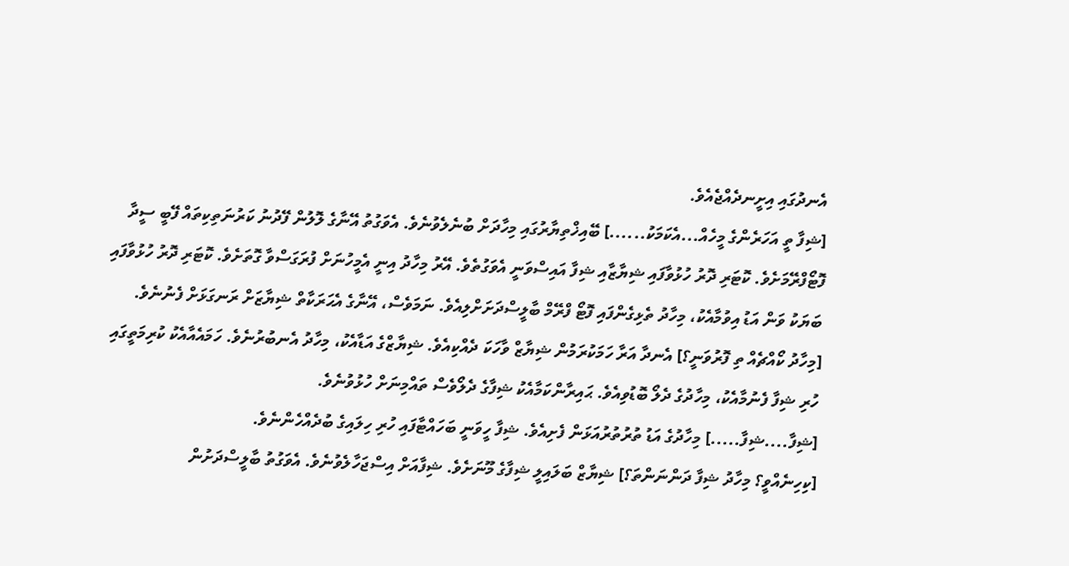އެނދުގައި އިށީނދެއްޖެއެވެ.
[ޝިފާ ތީ އަހަރެންގެ މީހެއް...އެކަމަކު......] ބޭއިޚްތިޔާރުގައި މިހާދަށް ބުނެލެވުނެވެ. އެވަގުތު އޭނާގެ ލޮލުން ފޭދުނު ކަރުނަތިކިތައް ފޭބީ ސީދާ ފޮޓޯފްރޭމަށެވެ. ކޮޓަރި ދޮރު ހުޅުވާފައި ޝިޔާޒާއި ޝިފާ އައިސްވަނީ އެވަގުތެވެ. އޭރު މިހާދު އިނީ އެމީހުނަށް ފުރަގަސްވާ ގޮތަށެވެ. ކޮޓަރި ދޮރު ހުޅުވާފައި ބަޔަކު ވަން އަޑު އިވުމާއެކު، މިހާދު ތެޅިގެންފައި ފޮޓޯ ފްރޭމް ބާލީސްދަށަށްލިއެވެ. ނަމަވެސް، އޭނާގެ އެޙަރަކާތް ޝިޔާޒަށް ރަނގަޅަށް ފެނުނެވެ.
[މިހާދު ކޯއްޗެއް ތި ފޮރުވަނީ؟] އެނދާ އަރާ ހަމަކުރަމުން ޝިޔާޒް ވާހަކަ ދެއްކިއެވެ. ޝިޔާޒްގެ އަޑާއެކު، މިހާދު އެނބުރުނެވެ. ހަމައެއާއެކު ކުރިމަތީގައި ހުރި ޝިފާ ފެނުމާއެކު، މިހާދުގެ ދެލޯ ބޮޑުވިއެވެ. ޙައިރާންކަމާއެކު ޝިފާގެ ދެލޯވެސް ތައްމިނަށް ހުޅުވުނެވެ.
[ޝިފާ....ޝިފާ.....] މިހާދުގެ އަޑު ތުރުތުރުއަޅަން ފެށިއެވެ. ޝިފާ ހީވަނީ ބަހައްޓާފައި ހުރި ހިލައިގެ ބުދެއްހެންނެވެ.
[ކިހިނެއްވީ؟ މިހާދު ޝިފާ ދަންނަންތަ؟] ޝިޔާޒް ބަލައިލީ ޝިފާގެ މޫނަށެވެ. ޝިފާއަށް އިސްޖަހާލެވުނެވެ. އެވަގުތު ބާލީސްދަށުން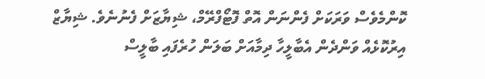ކޮންމެވެސް ވަރަކަށް ފެންނަން އޮތް ފޮޓޯފްރޭމް، ޝިޔާޒަށް ފެނުނެވެ. ޝިޔާޒް އިރުކޮޅެއް ވަންދެން އެބާލީހާ ދިމާއަށް ބަލަން ހުރެފައި ބާލީސް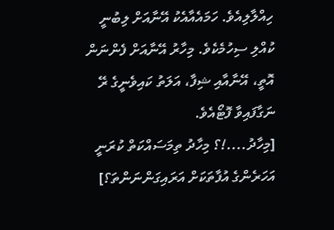ހިއްލާލިއެވެ. ހަމައެއާއެކު އޭނާއަށް ލިބުނީ ކުއްލި ސިހުމެކެވެ. މިހާރު އޭނާއަށް ފެންނަން އޮތީ، އޭނާއާއި ޝިފާ، އަލަތު ކައިވެނީގެ ރޭ ނަގާފައިވާ ފޮޓޯއެވެ.
[މިހާދު....!؟ މިހާދު ތިމަސައްކަތް ކުރަނީ އަހަރެންގެ އުފާތަކަށް އަރައިގަންނަންތަ؟]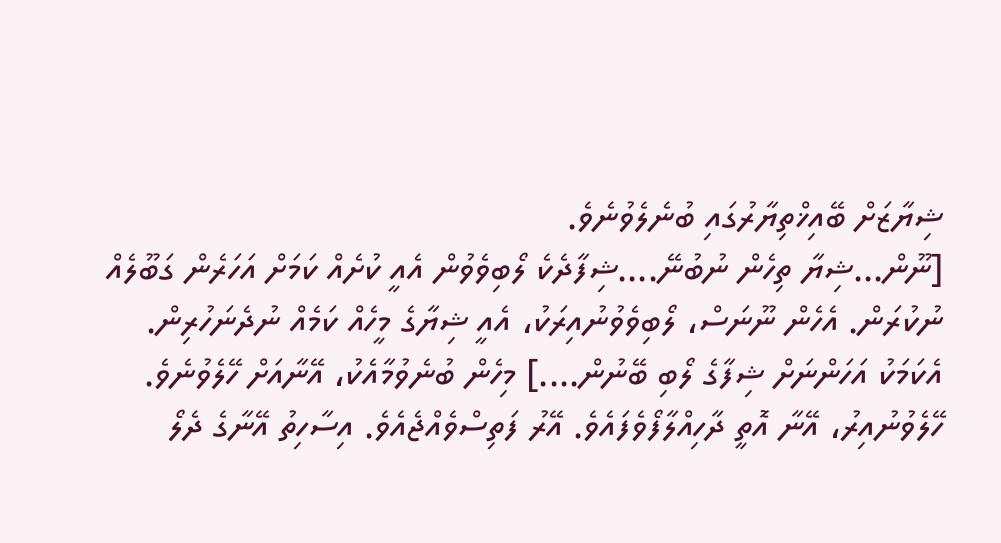ޝިޔާޒަށް ބޭއިޚްތިޔާރުގައި ބުނެލެވުނެވެ.
[ނޫން...ޝިޔާ ތިހެން ނުބުނޭ....ޝިފާދެކެ ލޯބިވެވުން އެއީ ކުށެއް ކަމަށް އަހަރެން ގަބޫލެއް ނުކުރަން. އެހެން ނޫނަސް، ލޯބިވެވުނުއިރަކު، އެއީ ޝިޔާގެ މީހެއް ކަމެއް ނުދެނަހުރިން. އެކަމަކު އަހަންނަށް ޝިފާގެ ލޯބި ބޭނުން....] މިހެން ބުނެވުމާއެކު، އޭނާއަށް ހޭލެވުނެވެ. ހޭލެވުނުއިރު، އޭނާ އޮތީ ދާހިއްލާފޯވެފައެވެ. އޭރު ފަތިސްވެއްޖެއެވެ. އިސާހިތު އޭނާގެ ދެލޯ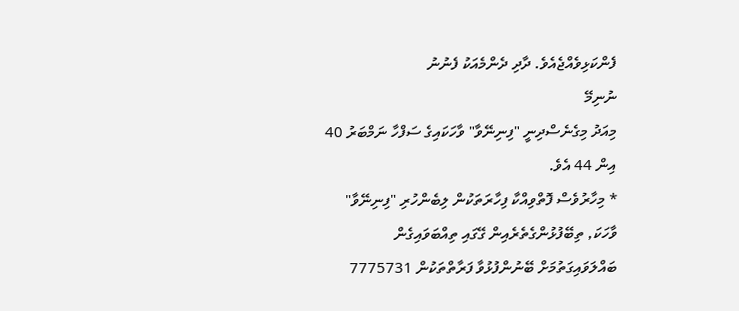ފެންކަޅިވެއްޖެއެވެ. ދާދި ދެންމެއަކު ފެނުނު
ނުނިމޭ
މިއަދު މިގެނެސްދިނީ "ފިނިނޭވާ" ވާހަކައިގެ ސަފްހާ ނަމްބަރު 40 އިން 44 އެވެ.
* މިހާރުވެސް ފޮތްވިއްކާ ފިހާރަތަކުން ލިބެންހުރި "ފިނިނޭވާ" ވާހަކަ, ތިބޭފުޅުންގެތެރެއިން ގޭގައި ތިއްބަވައިގެން ބައްލަވައިގަތުމަށް ބޭނުންފުޅުވާ ފަރާތްތަކުން 7775731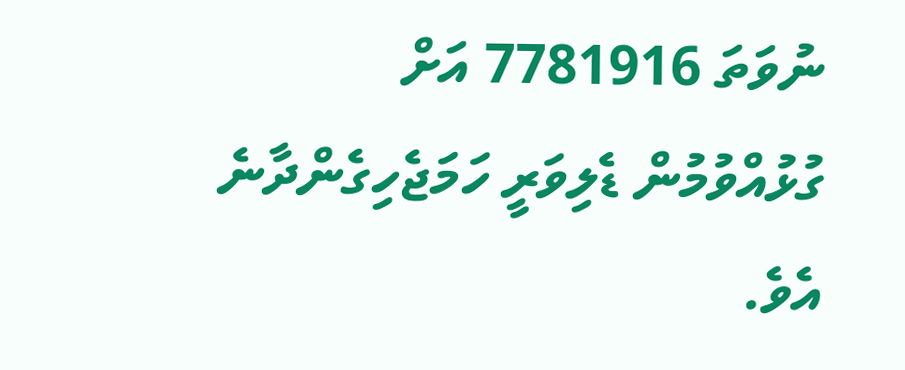ނުވަތަ 7781916 އަށް ގުޅުއްވުމުން ޑެލިވަރީ ހަމަޖެހިގެންދާނެ އެވެ.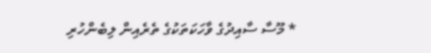* މޫސާ ސާއިދުގެ ވާހަކަތަކުގެ ތެރެއިން ލިބެންހުރި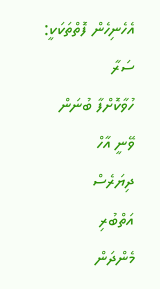އެހެނިހެން ފޮތްތަކަކީ:
ސަރާ
ހުވާކޮށްފާ ބުނަން
ވޭނީ އާހް
ދިޔަރެސް
އަތްބުރި
މެންދަން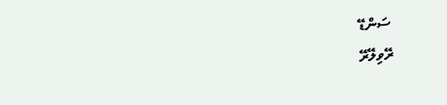ސަންޑޭ
ރޭވިލޭރޭ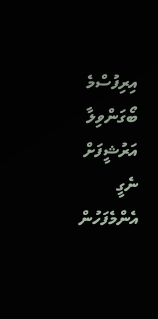އިރިފުސްމެ
ބޯގަންވިލާ
އަރުޝީފަށް ނެގީ
އެންމެފަހުން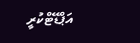އަޕްޑޭޓްކުރީ